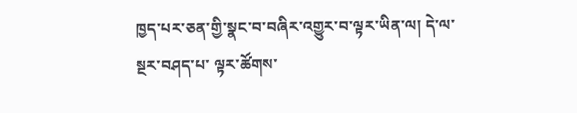ཁྱད་པར་ཅན་གྱི་སྣང་བ་བཞིར་འགྱུར་བ་ལྟར་ཡིན་ལ། དེ་ལ་སྔར་བཤད་པ་ ལྟར་ཚོགས་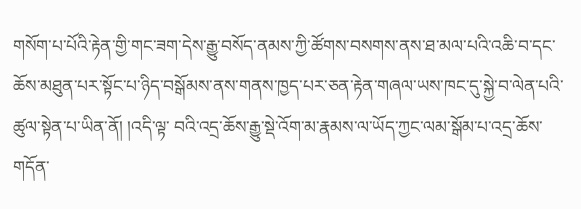གསོག་པ་པོའི་རྟེན་གྱི་གང་ཟག་དེས་རྒྱུ་བསོད་ནམས་ཀྱི་ཚོགས་བསགས་ནས་ཐ་མལ་པའི་འཆི་བ་དང་ཆོས་མཐུན་པར་སྟོང་པ་ཉིད་བསྒོམས་ནས་གནས་ཁྱད་པར་ཅན་རྟེན་གཞལ་ཡས་ཁང་དུ་སྐྱེ་བ་ལེན་པའི་ཚུལ་སྟེན་པ་ཡིན་ནོ། །འདི་ལྟ་ བའི་འདྲ་ཆོས་རྒྱུ་སྡེ་འོག་མ་རྣམས་ལ་ཡོད་ཀྱང་ལམ་སྒོམ་པ་འདྲ་ཆོས་གདོན་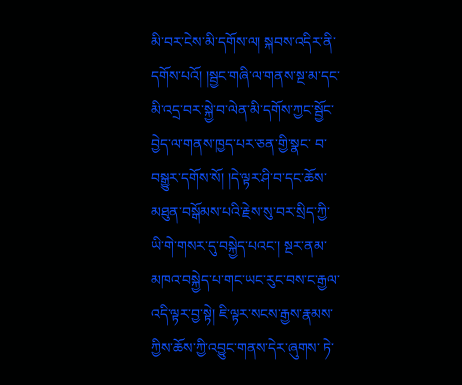མི་བར་ངེས་མི་དགོས་ལ། སྐབས་འདིར་ནི་དགོས་པའོ། །སྦྱང་གཞི་ལ་གནས་སྔ་མ་དང་མི་འདྲ་བར་སྐྱེ་བ་ལེན་མི་དགོས་ཀྱང་སྦྱོང་བྱེད་ལ་གནས་ཁྱད་པར་ཅན་གྱི་སྣང་ བ་བསྒྱུར་དགོས་སོ། །དེ་ལྟར་ཤི་བ་དང་ཆོས་མཐུན་བསྒོམས་པའི་རྗེས་སུ་བར་སྲིད་ཀྱི་ཡི་གེ་གསར་དུ་བསྐྱེད་པའང་། སྔར་ནམ་མཁའ་བསྐྱེད་པ་གང་ཡང་རུང་བས་ང་རྒྱལ་འདི་ལྟར་བྱ་སྟེ། ཇི་ལྟར་སངས་རྒྱས་རྣམས་ཀྱིས་ཆོས་ཀྱི་འབྱུང་གནས་དེར་ཞུགས་ ཏེ་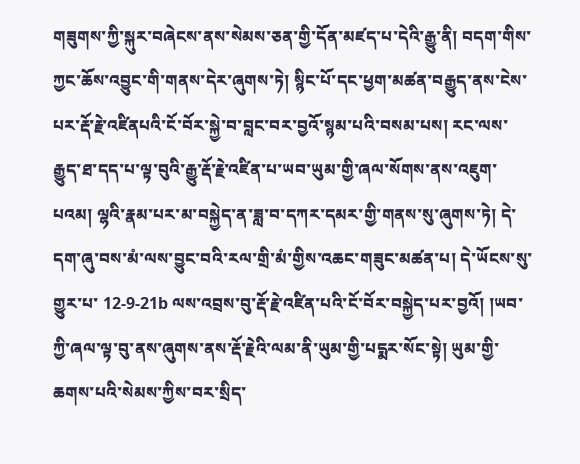གཟུགས་ཀྱི་སྐུར་བཞེངས་ནས་སེམས་ཅན་གྱི་དོན་མཛད་པ་དེའི་རྒྱུ་ནི། བདག་གིས་ཀྱང་ཆོས་འབྱུང་གི་གནས་དེར་ཞུགས་ཏེ། སྙིང་པོ་དང་ཕྱག་མཚན་བརྒྱུད་ནས་ངེས་པར་རྡོ་རྗེ་འཛིནཔའི་ངོ་བོར་སྐྱེ་བ་བླང་བར་བྱའོ་སྙམ་པའི་བསམ་པས། རང་ལས་ རྒྱུད་ཐ་དད་པ་ལྟ་བུའི་རྒྱུ་རྡོ་རྗེ་འཛིན་པ་ཡབ་ཡུམ་གྱི་ཞལ་སོགས་ནས་འཇུག་པའམ། ལྷའི་རྣམ་པར་མ་བསྐྱེད་ན་ཟླ་བ་དཀར་དམར་གྱི་གནས་སུ་ཞུགས་ཏེ། དེ་དག་ཞུ་བས་མཾ་ལས་བྱུང་བའི་རལ་གྲི་མཾ་གྱིས་འཆང་གཟུང་མཚན་པ། དེ་ཡོངས་སུ་གྱུར་པ་ 12-9-21b ལས་འབྲས་བུ་རྡོ་རྗེ་འཛིན་པའི་ངོ་བོར་བསྐྱེད་པར་བྱའོ། །ཡབ་ཀྱི་ཞལ་ལྟ་བུ་ནས་ཞུགས་ནས་རྡོ་རྗེའི་ལམ་ནི་ཡུམ་གྱི་པདྨར་སོང་སྟེ། ཡུམ་གྱི་ཆགས་པའི་སེམས་ཀྱིས་བར་སྲིད་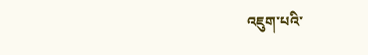འཇུག་པའི་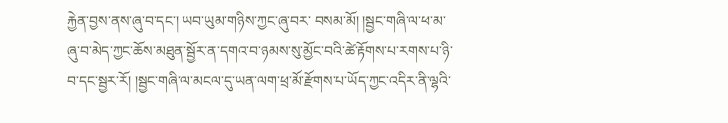རྐྱེན་བྱས་ནས་ཞུ་བ་དང་། ཡབ་ཡུམ་གཉིས་ཀྱང་ཞུ་བར་ བསམ་མོ། །སྦྱང་གཞི་ལ་ཕ་མ་ཞུ་བ་མེད་ཀྱང་ཆོས་མཐུན་སྦྱོར་ན་དགའ་བ་ཉམས་སུ་མྱོང་བའི་ཚེ་རྟོགས་པ་རགས་པ་ཉི་བ་དང་སྦྱར་རོ། །སྦྱང་གཞི་ལ་མངལ་དུ་ཡན་ལག་ཕྲ་མོ་རྫོགས་པ་ཡོད་ཀྱང་འདིར་ནི་ལྷའི་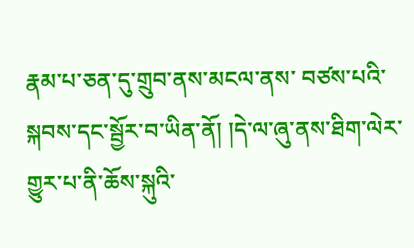རྣམ་པ་ཅན་དུ་གྲུབ་ནས་མངལ་ནས་ བཙས་པའི་སྐབས་དང་སྦྱོར་བ་ཡིན་ནོ། །དེ་ལ་ཞུ་ནས་ཐིག་ལེར་གྱུར་པ་ནི་ཆོས་སྐུའི་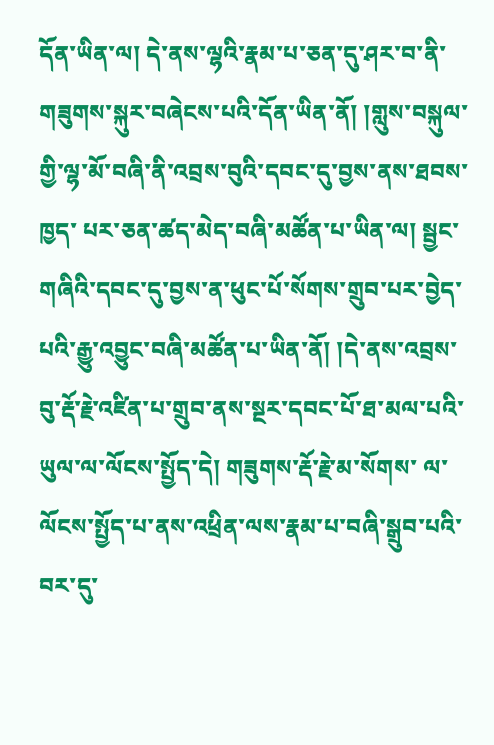དོན་ཡིན་ལ། དེ་ནས་ལྷའི་རྣམ་པ་ཅན་དུ་ཤར་བ་ནི་གཟུགས་སྐུར་བཞེངས་པའི་དོན་ཡིན་ནོ། །གླུས་བསྐུལ་གྱི་ལྷ་མོ་བཞི་ནི་འབྲས་བུའི་དབང་དུ་བྱས་ནས་ཐབས་ཁྱད་ པར་ཅན་ཚད་མེད་བཞི་མཚོན་པ་ཡིན་ལ། སྦྱང་གཞིའི་དབང་དུ་བྱས་ན་ཕུང་པོ་སོགས་གྲུབ་པར་བྱེད་པའི་རྒྱུ་འབྱུང་བཞི་མཚོན་པ་ཡིན་ནོ། །དེ་ནས་འབྲས་བུ་རྡོ་རྗེ་འཛིན་པ་གྲུབ་ནས་སྔར་དབང་པོ་ཐ་མལ་པའི་ཡུལ་ལ་ལོངས་སྤྱོད་དེ། གཟུགས་རྡོ་རྗེ་མ་སོགས་ ལ་ལོངས་སྤྱོད་པ་ནས་འཕྲིན་ལས་རྣམ་པ་བཞི་སྒྲུབ་པའི་བར་དུ་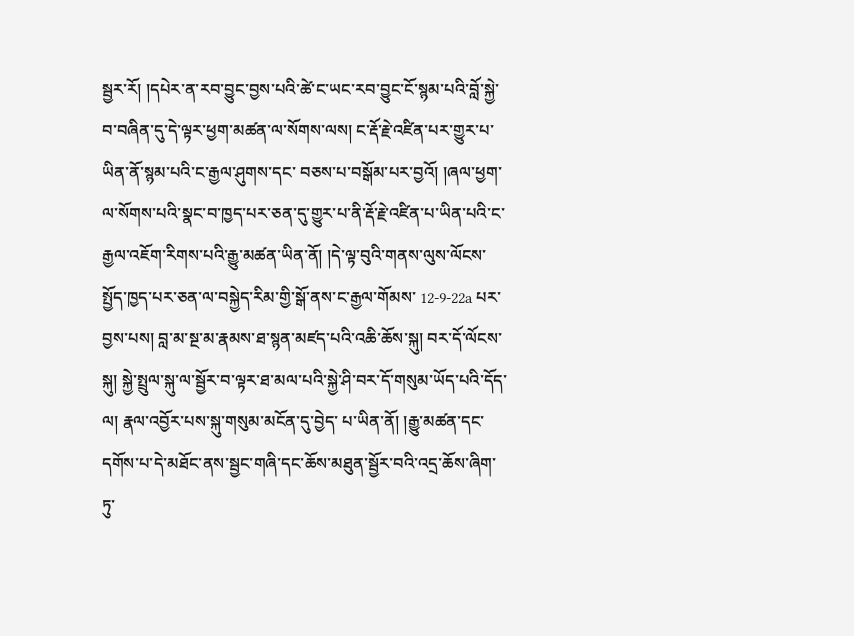སྦྱར་རོ། །དཔེར་ན་རབ་བྱུང་བྱས་པའི་ཚེ་ང་ཡང་རབ་བྱུང་ངོ་སྙམ་པའི་བློ་སྐྱེ་བ་བཞིན་དུ་དེ་ལྟར་ཕྱག་མཚན་ལ་སོགས་ལས། ང་རྡོ་རྗེ་འཛིན་པར་གྱུར་པ་ཡིན་ནོ་སྙམ་པའི་ང་རྒྱལ་ཤུགས་དང་ བཅས་པ་བསྒོམ་པར་བྱའོ། །ཞལ་ཕྱག་ལ་སོགས་པའི་སྣང་བ་ཁྱད་པར་ཅན་དུ་གྱུར་པ་ནི་རྡོ་རྗེ་འཛིན་པ་ཡིན་པའི་ང་རྒྱལ་འཇོག་རིགས་པའི་རྒྱུ་མཚན་ཡིན་ནོ། །དེ་ལྟ་བུའི་གནས་ལུས་ལོངས་སྤྱོད་ཁྱད་པར་ཅན་ལ་བསྐྱེད་རིམ་གྱི་སྒོ་ནས་ང་རྒྱལ་གོམས་ 12-9-22a པར་བྱས་པས། བླ་མ་སྔ་མ་རྣམས་ཐ་སྙན་མཛད་པའི་འཆི་ཆོས་སྐུ། བར་དོ་ལོངས་སྐུ། སྐྱེ་སྤྲུལ་སྐུ་ལ་སྦྱོར་བ་ལྟར་ཐ་མལ་པའི་སྐྱེ་ཤི་བར་དོ་གསུམ་ཡོད་པའི་དོད་ལ། རྣལ་འབྱོར་པས་སྐུ་གསུམ་མངོན་དུ་བྱེད་ པ་ཡིན་ནོ། །རྒྱུ་མཚན་དང་དགོས་པ་དེ་མཐོང་ནས་སྦྱང་གཞི་དང་ཆོས་མཐུན་སྦྱོར་བའི་འདྲ་ཆོས་ཞིག་ཏུ་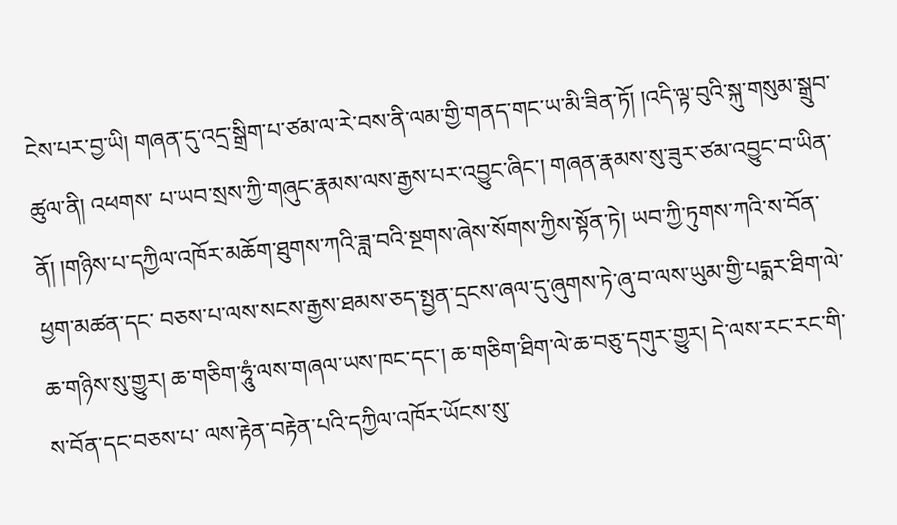ངེས་པར་བྱ་ཡི། གཞན་དུ་འདྲ་སྒྲིག་པ་ཙམ་ལ་རེ་བས་ནི་ལམ་གྱི་གནད་གང་ཡ་མི་ཟིན་ཏོ། །འདི་ལྟ་བུའི་སྐུ་གསུམ་སྒྲུབ་ཚུལ་ནི། འཕགས་ པ་ཡབ་སྲས་ཀྱི་གཞུང་རྣམས་ལས་རྒྱས་པར་འབྱུང་ཞིང་། གཞན་རྣམས་སུ་ཟུར་ཙམ་འབྱུང་བ་ཡིན་ནོ། །གཉིས་པ་དཀྱིལ་འཁོར་མཆོག་ཐུགས་ཀའི་ཟླ་བའི་སྔགས་ཞེས་སོགས་ཀྱིས་སྟོན་ཏེ། ཡབ་ཀྱི་ཏུགས་ཀའི་ས་བོན་ཕྱག་མཚན་དང་ བཅས་པ་ལས་སངས་རྒྱས་ཐམས་ཅད་སྤྱན་དྲངས་ཞལ་དུ་ཞུགས་ཏེ་ཞུ་བ་ལས་ཡུམ་གྱི་པདྨར་ཐིག་ལེ་ཆ་གཉིས་སུ་གྱུར། ཆ་གཅིག་ཧཱུཾ་ལས་གཞལ་ཡས་ཁང་དང་། ཆ་གཅིག་ཐིག་ལེ་ཆ་བཅུ་དགུར་གྱུར། དེ་ལས་རང་རང་གི་ས་བོན་དང་བཅས་པ་ ལས་རྟེན་བརྟེན་པའི་དཀྱིལ་འཁོར་ཡོངས་སུ་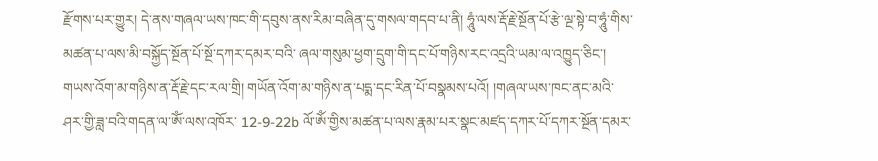རྫོགས་པར་གྱུར། དེ་ནས་གཞལ་ཡས་ཁང་གི་དབུས་ནས་རིམ་བཞིན་དུ་གསལ་གདབ་པ་ནི། ཧཱུཾ་ལས་རྡོ་རྗེ་སྔོན་པོ་རྩེ་ལྔ་སྟེ་བ་ཧཱུཾ་གིས་མཚན་པ་ལས་མི་བསྐྱོད་སྔོན་པོ་སྔོ་དཀར་དམར་བའི་ ཞལ་གསུམ་ཕྱག་དྲུག་གི་དང་པོ་གཉིས་རང་འདྲའི་ཡམ་ལ་འཁྱུད་ཅིང་། གཡས་འོག་མ་གཉིས་ན་རྡོ་རྗེ་དང་རལ་གྲི། གཡོན་འོག་མ་གཉིས་ན་པདྨ་དང་རིན་པོ་བསྣམས་པའོ། །གཞལ་ཡས་ཁང་ནང་མའི་ཤར་གྱི་ཟླ་བའི་གདན་ལ་ཨོཾ་ལས་འཁོར་ 12-9-22b ལོ་ཨོཾ་གྱིས་མཚན་པ་ལས་རྣམ་པར་སྣང་མཛད་དཀར་པོ་དཀར་སྔོན་དམར་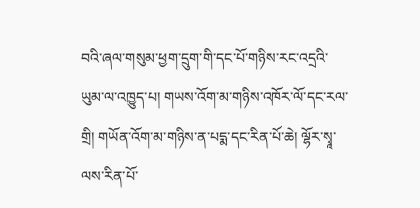བའི་ཞལ་གསུམ་ཕྱག་དྲུག་གི་དང་པོ་གཉིས་རང་འདྲའི་ཡུམ་ལ་འཁྱུད་པ། གཡས་འོག་མ་གཉིས་འཁོར་ལོ་དང་རལ་གྲི། གཡོན་འོག་མ་གཉིས་ན་པདྨ་དང་རིན་པོ་ཆེ། ལྷོར་སྭཱ་ ལས་རིན་པོ་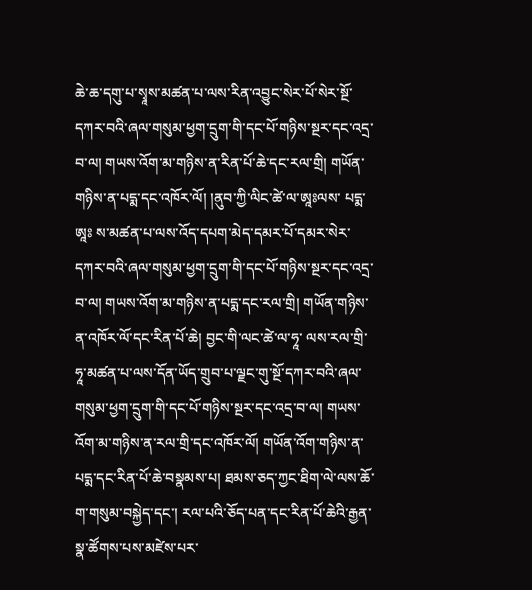ཆེ་ཆ་དགུ་པ་སྭཱས་མཚན་པ་ལས་རིན་འབྱུང་སེར་པོ་སེར་སྔོ་དཀར་བའི་ཞལ་གསུམ་ཕྱག་དྲུག་གི་དང་པོ་གཉིས་སྔར་དང་འདྲ་བ་ལ། གཡས་འོག་མ་གཉིས་ན་རིན་པོ་ཆེ་དང་རལ་གྲི། གཡོན་གཉིས་ན་པདྨ་དང་འཁོར་ལོ། །ནུབ་ཀྱི་ལིང་ཚེ་ལ་ཨཱཿལས་ པདྨ་ཨཱཿ ས་མཚན་པ་ལས་འོད་དཔག་མེད་དམར་པོ་དམར་སེར་དཀར་བའི་ཞལ་གསུམ་ཕྱག་དྲུག་གི་དང་པོ་གཉིས་སྔར་དང་འདྲ་བ་ལ། གཡས་འོག་མ་གཉིས་ན་པདྨ་དང་རལ་གྲི། གཡོན་གཉིས་ན་འཁོར་ལོ་དང་རིན་པོ་ཆེ། བྱང་གི་ལང་ཚེ་ལ་ཧཱ་ ལས་རལ་གྲི་ཧཱ་མཚན་པ་ལས་དོན་ཡོད་གྲུབ་པ་ལྗང་གུ་སྔོ་དཀར་བའི་ཞལ་གསུམ་ཕྱག་དྲུག་གི་དང་པོ་གཉིས་སྔར་དང་འདྲ་བ་ལ། གཡས་འོག་མ་གཉིས་ན་རལ་གྲི་དང་འཁོར་ལོ། གཡོན་འོག་གཉིས་ན་པདྨ་དང་རིན་པོ་ཆེ་བསྣམས་པ། ཐམས་ཅད་ཀྱང་ཐིག་ལེ་ལས་ཆོ་ག་གསུམ་བསྐྱེད་དང་། རལ་པའི་ཅོད་པན་དང་རིན་པོ་ཆེའི་རྒྱན་སྣ་ཚོགས་པས་མཛེས་པར་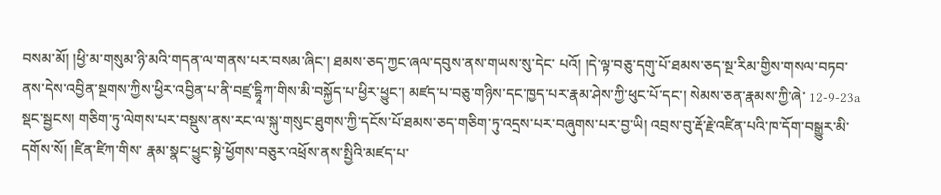བསམ་མོ། །ཕྱི་མ་གསུམ་ཉི་མའི་གདན་ལ་གནས་པར་བསམ་ཞིང་། ཐམས་ཅད་ཀྱང་ཞལ་དབུས་ནས་གཡས་སུ་དེང་ པའོ། །དེ་ལྟ་བཅུ་དགུ་པོ་ཐམས་ཅད་སྔ་རིམ་གྱིས་གསལ་བཏབ་ནས་དེས་འབྱིན་སྔགས་ཀྱིས་ཕྱིར་འབྱིན་པ་ནི་བཛྲ་དྷཱིཀ་གིས་མི་བསྐྱོད་པ་ཕྱིར་ཕྱུང་། མཛད་པ་བཅུ་གཉིས་དང་ཁྱད་པར་རྣམ་ཤེས་ཀྱི་ཕུང་པོ་དང་། སེམས་ཅན་རྣམས་ཀྱི་ཞེ་ 12-9-23a སྡང་སྦྱངས། གཅིག་ཏུ་ལེགས་པར་བསྡུས་ནས་རང་ལ་སྐུ་གསུང་ཐུགས་ཀྱི་དངོས་པོ་ཐམས་ཅད་གཅིག་ཏུ་འདྲས་པར་བཞུགས་པར་བྱ་ཡི། འབྲས་བུ་རྡོ་རྗེ་འཛིན་པའི་ཁ་དོག་བསྒྱུར་མི་དགོས་སོ། །ཛིན་ཛིཀ་གིས་ རྣམ་སྣང་ཕྱུང་སྟེ་ཕྱོགས་བཅུར་འཕྲོས་ནས་སྤྱིའི་མཛད་པ་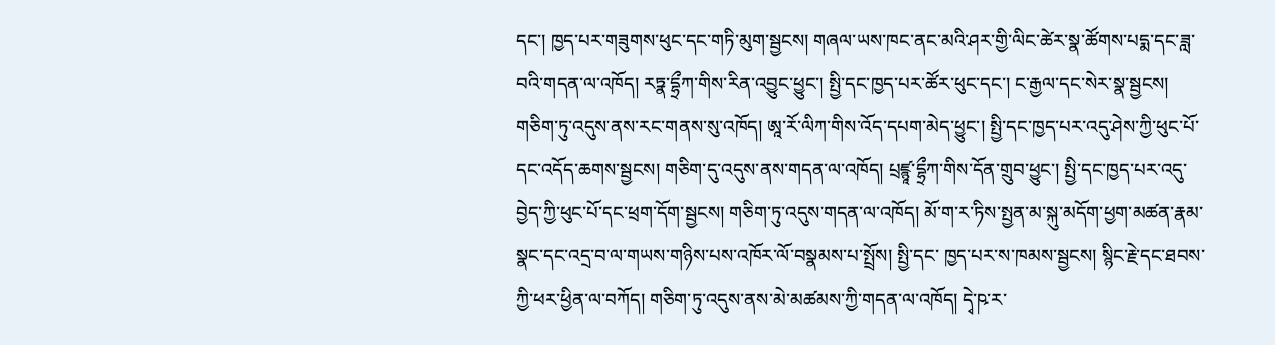དང་། ཁྱད་པར་གཟུགས་ཕུང་དང་གཏི་མུག་སྦྱངས། གཞལ་ཡས་ཁང་ནང་མའི་ཤར་གྱི་ལིང་ཚེར་སྣ་ཚོགས་པདྨ་དང་ཟླ་བའི་གདན་ལ་འཁོད། རཏྣ་དྷྲྀཀ་གིས་རིན་འབྱུང་ཕྱུང་། སྤྱི་དང་ཁྱད་པར་ཚོར་ཕུང་དང་། ང་རྒྱལ་དང་སེར་སྣ་སྦྱངས། གཅིག་ཏུ་འདུས་ནས་རང་གནས་སུ་འཁོད། ཨཱ་རོ་ལིཀ་གིས་འོད་དཔག་མེད་ཕྱུང་། སྤྱི་དང་ཁྱད་པར་འདུ་ཤེས་ཀྱི་ཕུང་པོ་དང་འདོད་ཆགས་སྦྱངས། གཅིག་དུ་འདུས་ནས་གདན་ལ་འཁོད། པྲཛྙཱ་དྷྲྀཀ་གིས་དོན་གྲུབ་ཕྱུང་། སྤྱི་དང་ཁྱད་པར་འདུ་བྱེད་ཀྱི་ཕུང་པོ་དང་ཕྲག་དོག་སྦྱངས། གཅིག་ཏུ་འདུས་གདན་ལ་འཁོད། མོ་ག་ར་ཏིས་སྤྱན་མ་སྐུ་མདོག་ཕྱག་མཚན་རྣམ་སྣང་དང་འདྲ་བ་ལ་གཡས་གཉིས་པས་འཁོར་ལོ་བསྣམས་པ་སྤྲོས། སྤྱི་དང་ ཁྱད་པར་ས་ཁམས་སྦྱངས། སྙིང་རྗེ་དང་ཐབས་ཀྱི་ཕར་ཕྱིན་ལ་བཀོད། གཅིག་ཏུ་འདུས་ནས་མེ་མཚམས་ཀྱི་གདན་ལ་འཁོད། དྭེ་ཥ་ར་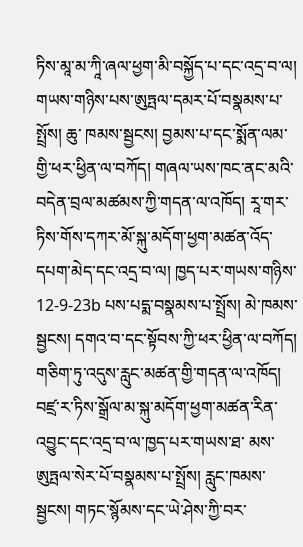ཏིས་མཱ་མ་ཀཱི་ཞལ་ཕྱག་མི་བསྐྱོད་པ་དང་འདྲ་བ་ལ། གཡས་གཉིས་པས་ཨུཏྤལ་དམར་པོ་བསྣམས་པ་སྤྲོས། ཆུ་ ཁམས་སྦྱངས། བྱམས་པ་དང་སྨོན་ལམ་གྱི་ཕར་ཕྱིན་ལ་བཀོད། གཞལ་ཡས་ཁང་ནང་མའི་བདེན་བྲལ་མཚམས་ཀྱི་གདན་ལ་འཁོད། རཱ་གར་ཏིས་གོས་དཀར་མོ་སྐུ་མདོག་ཕྱག་མཚན་འོད་དཔག་མེད་དང་འདྲ་བ་ལ། ཁྱད་པར་གཡས་གཉིས་ 12-9-23b པས་པདྨ་བསྣམས་པ་སྤྲོས། མེ་ཁམས་སྦྱངས། དགའ་བ་དང་སྟོབས་ཀྱི་ཕར་ཕྱིན་ལ་བཀོད། གཅིག་ཏུ་འདུས་རླུང་མཚན་གྱི་གདན་ལ་འཁོད། བཛྲ་ར་ཏིས་སྒྲོལ་མ་སྐུ་མདོག་ཕྱག་མཚན་རིན་འབྱུང་དང་འདྲ་བ་ལ་ཁྱད་པར་གཡས་ཐ་ མས་ཨུཏྤལ་སེར་པོ་བསྣམས་པ་སྤྲོས། རླུང་ཁམས་སྦྱངས། གཏང་སྙོམས་དང་ཡེ་ཤེས་ཀྱི་བར་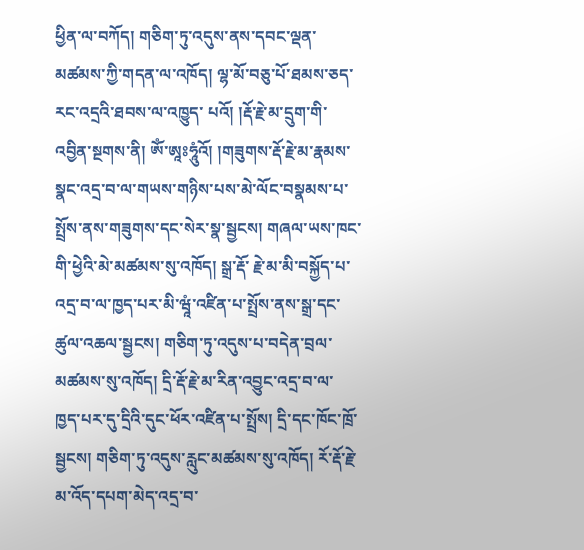ཕྱིན་ལ་བཀོད། གཅིག་ཏུ་འདུས་ནས་དབང་ལྡན་མཚམས་ཀྱི་གདན་ལ་འཁོད། ལྷ་མོ་བཅུ་པོ་ཐམས་ཅད་རང་འདྲའི་ཐབས་ལ་འཁྱུད་ པའོ། །རྡོ་རྗེ་མ་དྲུག་གི་འབྱིན་སྔགས་ནི། ཨོཾ་ཨཱཿཧཱུཾའོ། །གཟུགས་རྡོ་རྗེ་མ་རྣམས་སྣང་འདྲ་བ་ལ་གཡས་གཉིས་པས་མེ་ལོང་བསྣམས་པ་སྤྲོས་ནས་གཟུགས་དང་སེར་སྣ་སྦྱངས། གཞལ་ཡས་ཁང་གི་ཕྱེའི་མེ་མཚམས་སུ་འཁོད། སྒྲ་རྡོ་ རྗེ་མ་མི་བསྐྱོད་པ་འདྲ་བ་ལ་ཁྱད་པར་མི་ཝཱཾ་འཛིན་པ་སྤྲོས་ནས་སྒྲ་དང་ཚུལ་འཆལ་སྦྱངས། གཅིག་ཏུ་འདུས་པ་བདེན་བྲལ་མཚམས་སུ་འཁོད། དྲི་རྡོ་རྗེ་མ་རིན་འབྱུང་འདྲ་བ་ལ་ཁྱད་པར་དུ་དྲིའི་དུང་ཕོར་འཛིན་པ་སྤྲོས། དྲི་དང་ཁོང་ཁྲོ་ སྦྱངས། གཅིག་ཏུ་འདུས་རླུང་མཚམས་སུ་འཁོད། རོ་རྡོ་རྗེ་མ་འོད་དཔག་མེད་འདྲ་བ་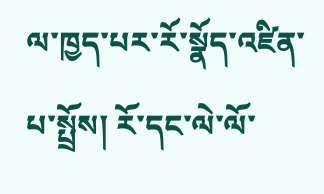ལ་ཁྱད་པར་རོ་སྣོད་འཛིན་པ་སྤྲོས། རོ་དང་ལེ་ལོ་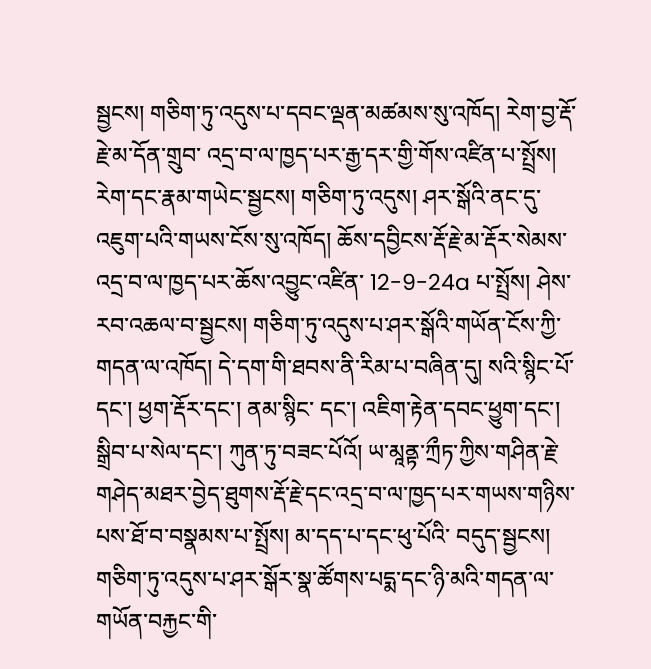སྦྱངས། གཅིག་ཏུ་འདུས་པ་དབང་ལྡན་མཚམས་སུ་འཁོད། རེག་བྱ་རྡོ་རྗེ་མ་དོན་གྲུབ་ འདྲ་བ་ལ་ཁྱད་པར་རྒྱ་དར་གྱི་གོས་འཛིན་པ་སྤྲོས། རེག་དང་རྣམ་གཡེང་སྦྱངས། གཅིག་ཏུ་འདུས། ཤར་སྒོའི་ནང་དུ་འཇུག་པའི་གཡས་ངོས་སུ་འཁོད། ཆོས་དབྱིངས་རྡོ་རྗེ་མ་རྡོར་སེམས་འདྲ་བ་ལ་ཁྱད་པར་ཆོས་འབྱུང་འཛིན་ 12-9-24a པ་སྤྲོས། ཤེས་རབ་འཆལ་བ་སྦྱངས། གཅིག་ཏུ་འདུས་པ་ཤར་སྒོའི་གཡོན་ངོས་ཀྱི་གདན་ལ་འཁོད། དེ་དག་གི་ཐབས་ནི་རིམ་པ་བཞིན་དུ། སའི་སྙིང་པོ་དང་། ཕྱག་རྡོར་དང་། ནམ་སྙིང་ དང་། འཇིག་རྟེན་དབང་ཕྱུག་དང་། སྒྲིབ་པ་སེལ་དང་། ཀུན་ཏུ་བཟང་པོའོ། ཡ་མཱནྟ་ཀྲྀཏ་ཀྱིས་གཤིན་རྗེ་གཤེད་མཐར་བྱེད་ཐུགས་རྡོ་རྗེ་དང་འདྲ་བ་ལ་ཁྱད་པར་གཡས་གཉིས་པས་ཐོ་བ་བསྣམས་པ་སྤྲོས། མ་དད་པ་དང་ཕུ་པོའི་ བདུད་སྦྱངས། གཅིག་ཏུ་འདུས་པ་ཤར་སྒོར་སྣ་ཚོགས་པདྨ་དང་ཉི་མའི་གདན་ལ་གཡོན་བརྐྱང་གི་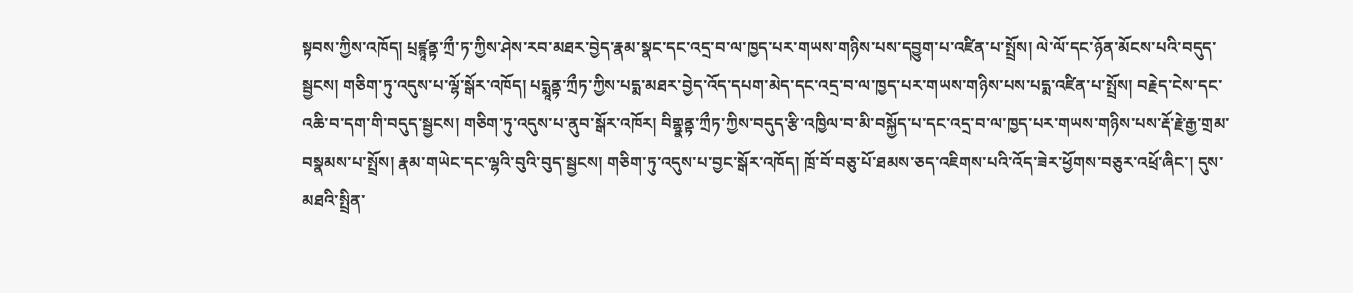སྟབས་ཀྱིས་འཁོད། པྲཛྙཱནྟ་ཀྲྀ་ཏ་ཀྱིས་ཤེས་རབ་མཐར་བྱེད་རྣམ་སྣང་དང་འདྲ་བ་ལ་ཁྱད་པར་གཡས་གཉིས་པས་དབྱུག་པ་འཛིན་པ་སྤྲོས། ལེ་ལོ་དང་ཉོན་མོངས་པའི་བདུད་སྦྱངས། གཅིག་ཏུ་འདུས་པ་ལྷོ་སྒོར་འཁོད། པདྨཱནྟ་ཀྲྀཏ་ཀྱིས་པདྨ་མཐར་བྱེད་འོད་དཔག་མེད་དང་འདྲ་བ་ལ་ཁྱད་པར་གཡས་གཉིས་པས་པདྨ་འཛིན་པ་སྤྲོས། བརྗེད་ངེས་དང་འཆི་བ་དག་གི་བདུད་སྦྱངས། གཅིག་ཏུ་འདུས་པ་ནུབ་སྒོར་འཁོར། བིགྷྣནྟ་ཀྲྀཏ་ཀྱིས་བདུད་རྩི་འཁྱིལ་བ་མི་བསྐྱོད་པ་དང་འདྲ་བ་ལ་ཁྱད་པར་གཡས་གཉིས་པས་རྡོ་རྗེ་རྒྱ་གྲམ་བསྣམས་པ་སྤྲོས། རྣམ་གཡེང་དང་ལྷའི་བུའི་བུད་སྦྱངས། གཅིག་ཏུ་འདུས་པ་བྱང་སྒོར་འཁོད། ཁྲོ་བོ་བཅུ་པོ་ཐམས་ཅད་འཇིགས་པའི་འོད་ཟེར་ཕྱོགས་བཅུར་འཕྲོ་ཞིང་། དུས་མཐའི་སྤྲིན་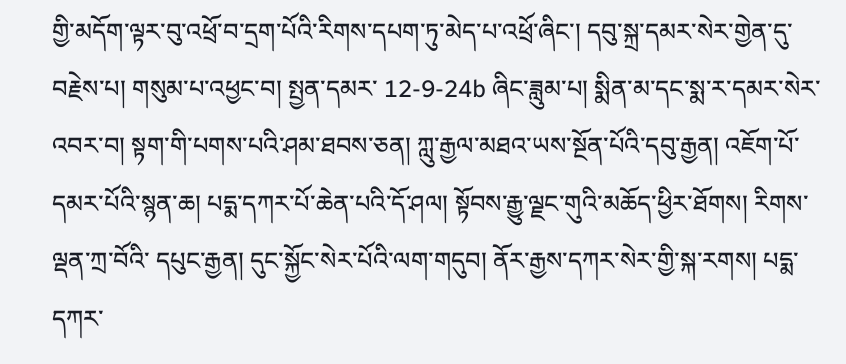གྱི་མདོག་ལྟར་བུ་འཕྲོ་བ་དྲག་པོའི་རིགས་དཔག་ཏུ་མེད་པ་འཕྲོ་ཞིང་། དབུ་སྐྲ་དམར་སེར་གྱེན་དུ་བརྗེས་པ། གསུམ་པ་འཕྱང་བ། སྤྱན་དམར་ 12-9-24b ཞིང་ཟླུམ་པ། སྨིན་མ་དང་སྨ་ར་དམར་སེར་འབར་བ། སྟག་གི་པགས་པའི་ཤམ་ཐབས་ཅན། ཀླུ་རྒྱལ་མཐའ་ཡས་སྔོན་པོའི་དབུ་རྒྱན། འཇོག་པོ་དམར་པོའི་སྙན་ཆ། པདྨ་དཀར་པོ་ཆེན་པའི་དོ་ཤལ། སྟོབས་རྒྱུ་ལྗང་གུའི་མཆོད་ཕྱིར་ཐོགས། རིགས་ལྡན་ཀྲ་བོའི་ དཔུང་རྒྱན། དུང་སྐྱོང་སེར་པོའི་ལག་གདུབ། ནོར་རྒྱས་དཀར་སེར་གྱི་སྐ་རགས། པདྨ་དཀར་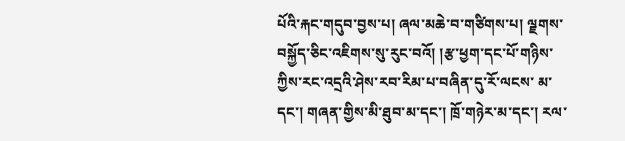པོའི་རྐང་གདུབ་བྱས་པ། ཞལ་མཆེ་བ་གཙིགས་པ། ལྗགས་བསྐྱོད་ཅིང་འཇིགས་སུ་རུང་བའོ། །རྩ་ཕྱག་དང་པོ་གཉིས་ཀྱིས་རང་འདྲའི་ཤེས་རབ་རིམ་པ་བཞིན་དུ་རོ་ལངས་ མ་དང་། གཞན་གྱིས་མི་ཐུབ་མ་དང་། ཁྲོ་གཉེར་མ་དང་། རལ་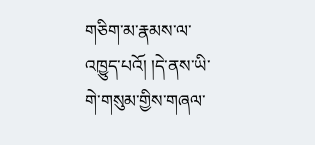གཅིག་མ་རྣམས་ལ་འཁྱུད་པའོ། །དེ་ནས་ཡི་གེ་གསུམ་གྱིས་གཞལ་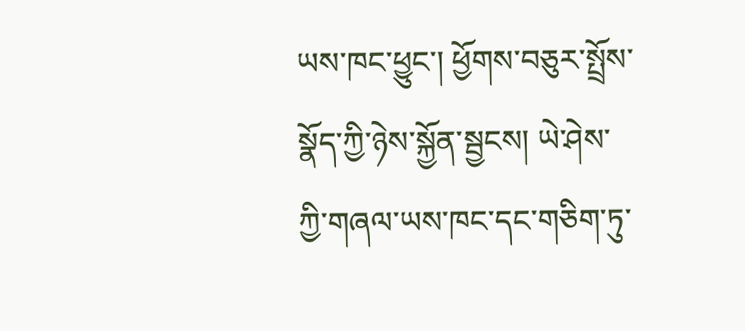ཡས་ཁང་ཕྱུང་། ཕྱོགས་བཅུར་སྤྲོས་སྣོད་ཀྱི་ཉེས་སྐྱོན་སྦྱངས། ཡེ་ཤེས་ཀྱི་གཞལ་ཡས་ཁང་དང་གཅིག་ཏུ་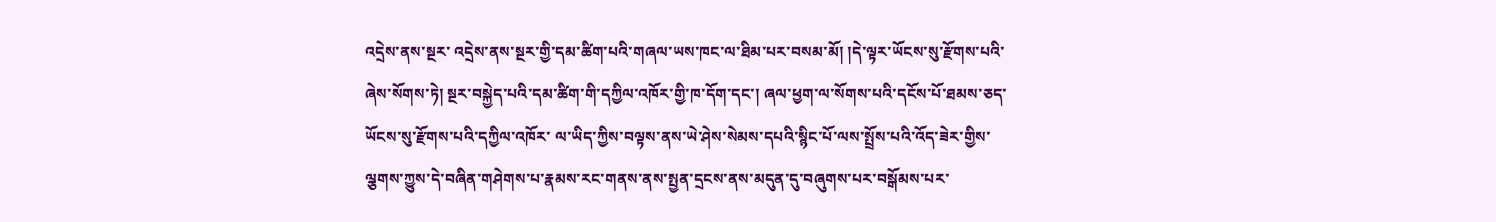འདྲེས་ནས་སྔར་ འདྲེས་ནས་སྔར་གྱི་དམ་ཚིག་པའི་གཞལ་ཡས་ཁང་ལ་ཐིམ་པར་བསམ་མོ། །དེ་ལྟར་ཡོངས་སུ་རྫོགས་པའི་ཞེས་སོགས་ཏེ། སྔར་བསྐྱེད་པའི་དམ་ཚིག་གི་དཀྱིལ་འཁོར་གྱི་ཁ་དོག་དང་། ཞལ་ཕྱག་ལ་སོགས་པའི་དངོས་པོ་ཐམས་ཅད་ཡོངས་སུ་རྫོགས་པའི་དཀྱིལ་འཁོར་ ལ་ཡིད་ཀྱིས་བལྟས་ནས་ཡེ་ཤེས་སེམས་དཔའི་སྙིང་པོ་ལས་སྤྲོས་པའི་འོད་ཟེར་གྱིས་ལྕགས་ཀྱུས་དེ་བཞིན་གཤེགས་པ་རྣམས་རང་གནས་ནས་སྤྱན་དྲངས་ནས་མདུན་དུ་བཞུགས་པར་བསྒོམས་པར་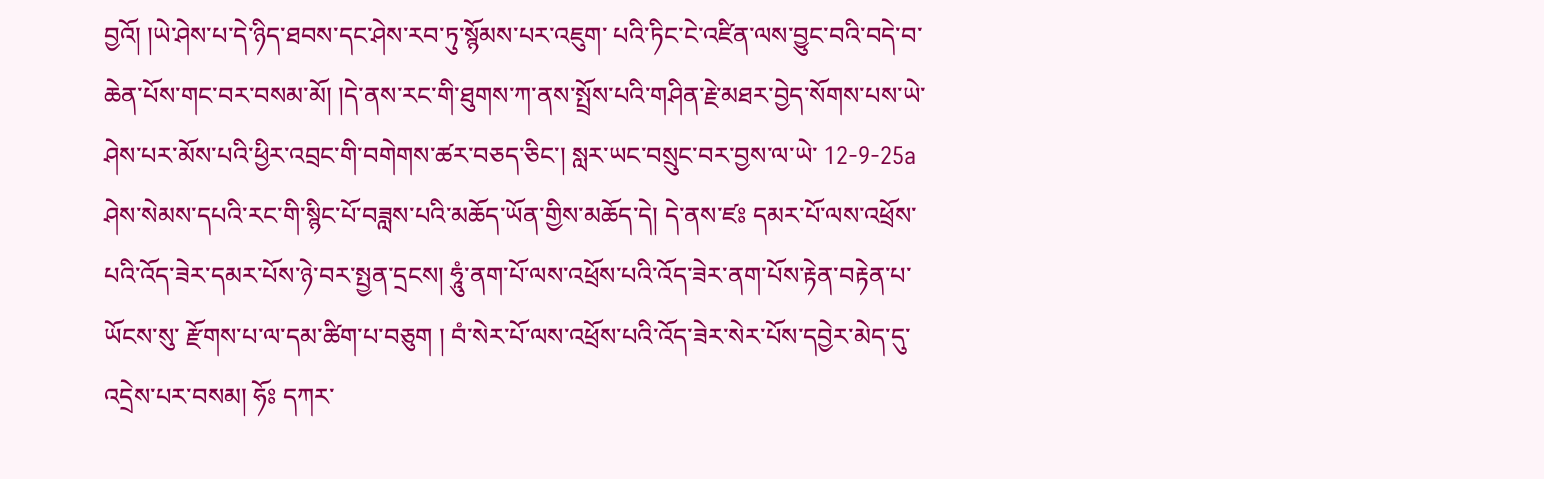བྱའོ། །ཡེ་ཤེས་པ་དེ་ཉིད་ཐབས་དང་ཤེས་རབ་ཏུ་སྙོམས་པར་འཇུག་ པའི་ཏིང་ངེ་འཛིན་ལས་བྱུང་བའི་བདེ་བ་ཆེན་པོས་གང་བར་བསམ་མོ། །དེ་ནས་རང་གི་ཐུགས་ཀ་ནས་སྤྲོས་པའི་གཤིན་རྗེ་མཐར་བྱེད་སོགས་པས་ཡེ་ཤེས་པར་མོས་པའི་ཕྱིར་འབྲང་གི་བགེགས་ཚར་བཅད་ཅིང་། སླར་ཡང་བསྲུང་བར་བྱས་ལ་ཡེ་ 12-9-25a ཤེས་སེམས་དཔའི་རང་གི་སྙིང་པོ་བཟླས་པའི་མཆོད་ཡོན་གྱིས་མཆོད་དེ། དེ་ནས་ཛཿ དམར་པོ་ལས་འཕྲོས་པའི་འོད་ཟེར་དམར་པོས་ཉེ་བར་སྤྱན་དྲངས། ཧཱུཾ་ནག་པོ་ལས་འཕྲོས་པའི་འོད་ཟེར་ནག་པོས་རྟེན་བརྟེན་པ་ཡོངས་སུ་ རྫོགས་པ་ལ་དམ་ཚིག་པ་བཅུག ། བཾ་སེར་པོ་ལས་འཕྲོས་པའི་འོད་ཟེར་སེར་པོས་དབྱེར་མེད་དུ་འདྲེས་པར་བསམ། ཧོཿ དཀར་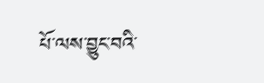པོ་ལས་བྱུང་བའི་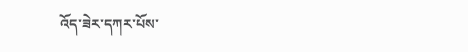འོད་ཟེར་དཀར་པོས་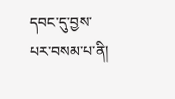དབང་དུ་བྱས་པར་བསམ་པ་ནི།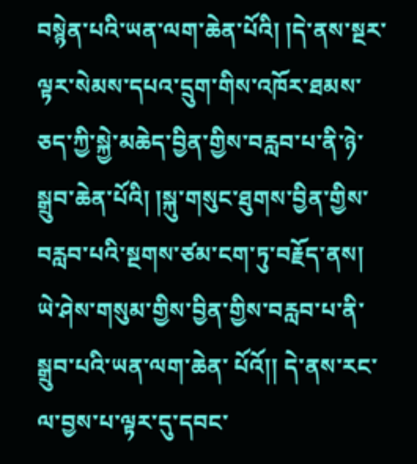བསྙེན་པའི་ཡན་ལག་ཆེན་པོའི། །དེ་ནས་སྔར་ ལྟར་སེམས་དཔའ་དྲུག་གིས་འཁོར་ཐམས་ཅད་ཀྱི་སྐྱེ་མཆེད་བྱིན་གྱིས་བརླབ་པ་ནི་ཉེ་སྒྲུབ་ཆེན་པོའི། །སྐུ་གསུང་ཐུགས་བྱིན་གྱིས་བརླབ་པའི་སྔགས་ཙམ་ངག་ཏུ་བརྗོད་ནས། ཡེ་ཤེས་གསུམ་གྱིས་བྱིན་གྱིས་བརླབ་པ་ནི་སྒྲུབ་པའི་ཡན་ལག་ཆེན་ པོའོ།། དེ་ནས་རང་ལ་བྱས་པ་ལྟར་དུ་དབང་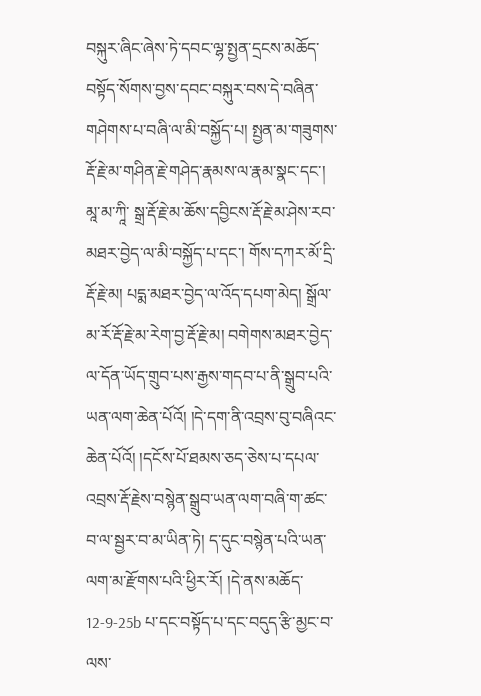བསྐུར་ཞིང་ཞེས་ཏེ་དབང་ལྷ་སྤྱན་དྲངས་མཆོད་བསྟོད་སོགས་བྱས་དབང་བསྐུར་བས་དེ་བཞིན་གཤེགས་པ་བཞི་ལ་མི་བསྐྱོད་པ། སྤྱན་མ་གཟུགས་རྡོ་རྗེ་མ་གཤིན་རྗེ་གཤེད་རྣམས་ལ་རྣམ་སྣང་དང་། མཱ་མ་ཀཱི་ སྒྲ་རྡོ་རྗེ་མ་ཆོས་དབྱིངས་རྡོ་རྗེ་མ་ཤེས་རབ་མཐར་བྱེད་ལ་མི་བསྐྱོད་པ་དང་། གོས་དཀར་མོ་དྲི་རྡོ་རྗེ་མ། པདྨ་མཐར་བྱེད་ལ་འོད་དཔག་མེད། སྒྲོལ་མ་རོ་རྡོ་རྗེ་མ་རེག་བྱ་རྡོ་རྗེ་མ། བགེགས་མཐར་བྱེད་ལ་དོན་ཡོད་གྲུབ་པས་རྒྱས་གདབ་པ་ནི་སྒྲུབ་པའི་ ཡན་ལག་ཆེན་པོའོ། །དེ་དག་ནི་འབྲས་བུ་བཞིའང་ཆེན་པོའོ། །དངོས་པོ་ཐམས་ཅད་ཅེས་པ་དཔལ་འབྲས་རྡོ་རྗེས་བསྙེན་སྒྲུབ་ཡན་ལག་བཞི་ག་ཚང་བ་ལ་སྦྱར་བ་མ་ཡིན་ཏེ། ད་དུང་བསྙེན་པའི་ཡན་ལག་མ་རྫོགས་པའི་ཕྱིར་རོ། །དེ་ནས་མཆོད་ 12-9-25b པ་དང་བསྟོད་པ་དང་བདུད་རྩི་མྱང་བ་ལས་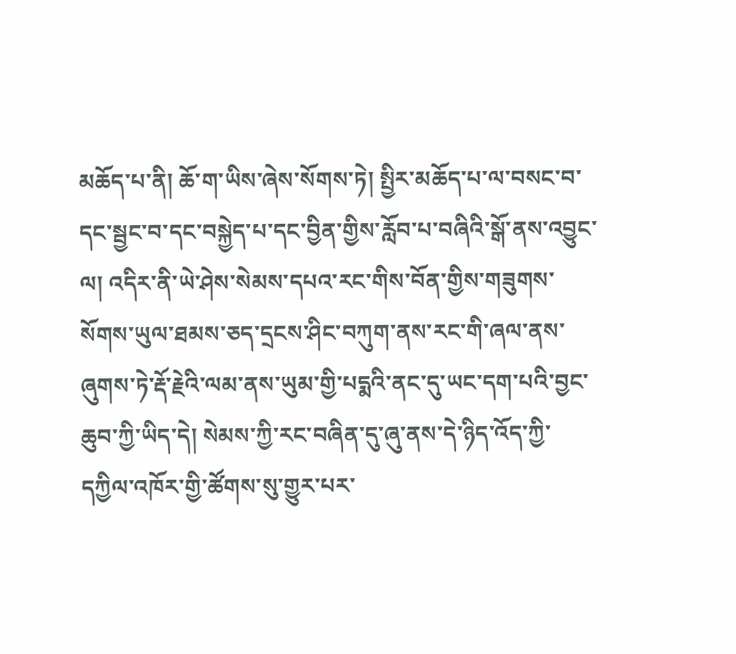མཆོད་པ་ནི། ཆོ་ག་ཡིས་ཞེས་སོགས་ཏེ། སྤྱིར་མཆོད་པ་ལ་བསང་བ་དང་སྦྱང་བ་དང་བསྐྱེད་པ་དང་བྱིན་གྱིས་རློབ་པ་བཞིའི་སྒོ་ནས་འབྱུང་ལ། འདིར་ནི་ཡེ་ཤེས་སེམས་དཔའ་རང་གིས་བོན་གྱིས་གཟུགས་ སོགས་ཡུལ་ཐམས་ཅད་དྲངས་ཤིང་བཀུག་ནས་རང་གི་ཞལ་ནས་ཞུགས་ཏེ་རྡོ་རྗེའི་ལམ་ནས་ཡུམ་གྱི་པདྨའི་ནང་དུ་ཡང་དག་པའི་བྱང་ཆུབ་ཀྱི་ཡིད་དེ། སེམས་ཀྱི་རང་བཞིན་དུ་ཞུ་ནས་དེ་ཉིད་འོད་ཀྱི་དཀྱིལ་འཁོར་གྱི་ཚོགས་སུ་གྱུར་པར་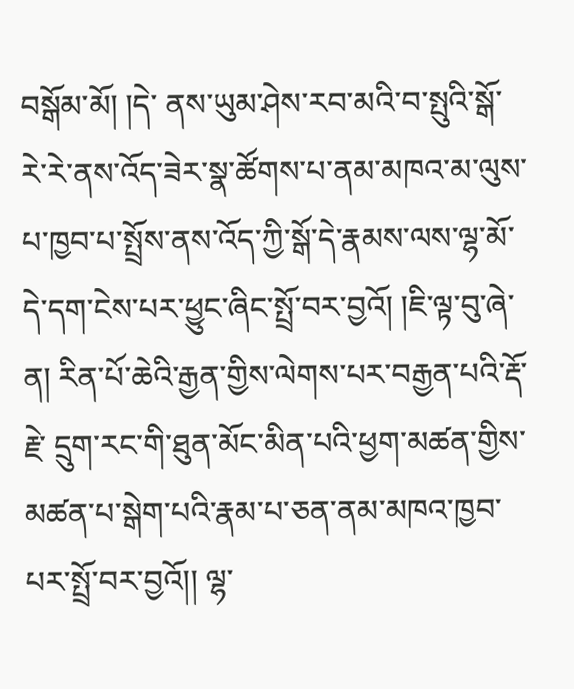བསྒོམ་མོ། །དེ་ ནས་ཡུམ་ཤེས་རབ་མའི་བ་སྤུའི་སྒོ་རེ་རེ་ནས་འོད་ཟེར་སྣ་ཚོགས་པ་ནམ་མཁའ་མ་ལུས་པ་ཁྱབ་པ་སྤྲོས་ནས་འོད་ཀྱི་སྒོ་དེ་རྣམས་ལས་ལྷ་མོ་དེ་དག་ངེས་པར་ཕྱུང་ཞིང་སྤྲོ་བར་བྱའོ། །ཇི་ལྟ་བུ་ཞེ་ན། རིན་པོ་ཆེའི་རྒྱན་གྱིས་ལེགས་པར་བརྒྱན་པའི་རྡོ་རྗེ་ དྲུག་རང་གི་ཐུན་མོང་མིན་པའི་ཕྱག་མཚན་གྱིས་མཚན་པ་སྒེག་པའི་རྣམ་པ་ཅན་ནམ་མཁའ་ཁྱབ་པར་སྤྲོ་བར་བྱའོ།། ལྷ་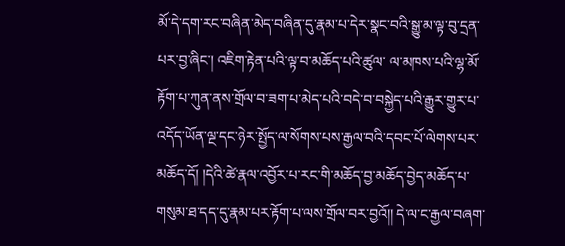མོ་དེ་དག་རང་བཞིན་མེད་བཞིན་དུ་རྣམ་པ་དེར་སྣང་བའི་སྒྱུ་མ་ལྟ་བུ་དྲན་པར་བྱ་ཞིང་། འཇིག་རྟེན་པའི་ལྟ་བ་མཆོད་པའི་ཚུལ་ ལ་མཁས་པའི་ལྷ་མོ་རྟོག་པ་ཀུན་ནས་གྲོལ་བ་ཟག་པ་མེད་པའི་བདེ་བ་བསྐྱེད་པའི་རྒྱུར་གྱུར་པ་འདོད་ཡོན་ལྔ་དང་ཉེར་སྤྱོད་ལ་སོགས་པས་རྒྱལ་བའི་དབང་པོ་ལེགས་པར་མཆོད་དོ། །དེའི་ཚེ་རྣལ་འབྱོར་པ་རང་གི་མཆོད་བྱ་མཆོད་བྱེད་མཆོད་པ་ གསུམ་ཐ་དད་དུ་རྣམ་པར་རྟོག་པ་ལས་གྲོལ་བར་བྱའོ།། དེ་ལ་ང་རྒྱལ་བཞག་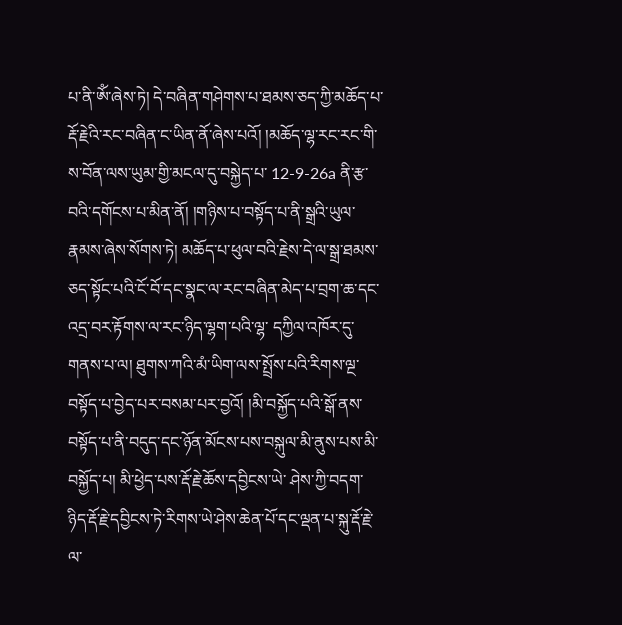པ་ནི་ཨོཾ་ཞེས་ཏེ། དེ་བཞིན་གཤེགས་པ་ཐམས་ཅད་ཀྱི་མཆོད་པ་རྡོ་རྗེའི་རང་བཞིན་ང་ཡིན་ནོ་ཞེས་པའོ། །མཆོད་ལྷ་རང་རང་གི་ས་བོན་ལས་ཡུམ་གྱི་མངལ་དུ་བསྐྱེད་པ་ 12-9-26a ནི་རྩ་བའི་དགོངས་པ་མིན་ནོ། །གཉིས་པ་བསྟོད་པ་ནི་སྒྲའི་ཡུལ་རྣམས་ཞེས་སོགས་ཏེ། མཆོད་པ་ཕུལ་བའི་རྗེས་དེ་ལ་སྒྲ་ཐམས་ཅད་སྟོང་པའི་ངོ་བོ་དང་སྣང་ལ་རང་བཞིན་མེད་པ་བྲག་ཆ་དང་འདྲ་བར་རྟོགས་ལ་རང་ཉིད་ལྷག་པའི་ལྷ་ དཀྱིལ་འཁོར་དུ་གནས་པ་ལ། ཐུགས་ཀའི་མཾ་ཡིག་ལས་སྤྲོས་པའི་རིགས་ལྔ་བསྟོད་པ་བྱེད་པར་བསམ་པར་བྱའོ། །མི་བསྐྱོད་པའི་སྒོ་ནས་བསྟོད་པ་ནི་བདུད་དང་ཉོན་མོངས་པས་བསྐུལ་མི་ནུས་པས་མི་བསྐྱོད་པ། མི་ཕྱེད་པས་རྡོ་རྗེ་ཆོས་དབྱིངས་ཡེ་ ཤེས་ཀྱི་བདག་ཉིད་རྡོ་རྗེ་དབྱིངས་ཏེ་རིགས་ཡེ་ཤེས་ཆེན་པོ་དང་ལྡན་པ་སྐུ་རྡོ་རྗེ་ལ་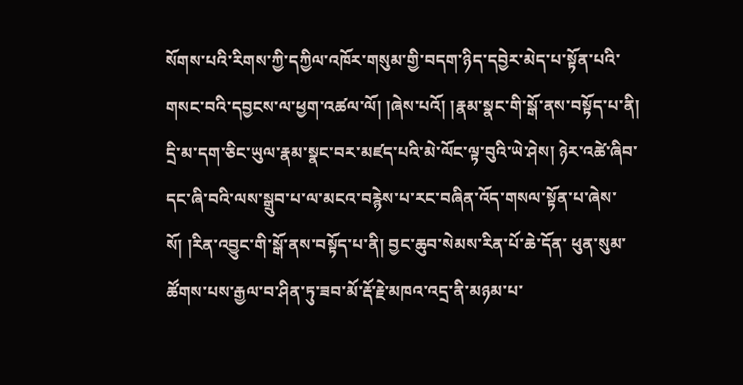སོགས་པའི་རིགས་ཀྱི་དཀྱིལ་འཁོར་གསུམ་གྱི་བདག་ཉིད་དབྱེར་མེད་པ་སྟོན་པའི་གསང་བའི་དབྱངས་ལ་ཕྱག་འཚལ་ལོ། །ཞེས་པའོ། །རྣམ་སྣང་གི་སྒོ་ནས་བསྟོད་པ་ནི། དྲི་མ་དག་ཅིང་ཡུལ་རྣམ་སྣང་བར་མཛད་པའི་མེ་ལོང་ལྟ་བུའི་ཡེ་ཤེས། ཉེར་འཚེ་ཞིབ་དང་ཞི་བའི་ལས་སྒྲུབ་པ་ལ་མངའ་བརྙེས་པ་རང་བཞིན་འོད་གསལ་སྟོན་པ་ཞེས་སོ། །རིན་འབྱུང་གི་སྒོ་ནས་བསྟོད་པ་ནི། བྱང་ཆུབ་སེམས་རིན་པོ་ཆེ་དོན་ ཕུན་སུམ་ཚོགས་པས་རྒྱལ་བ་ཤིན་ཏུ་ཟབ་མོ་རྡོ་རྗེ་མཁའ་འདྲ་ནི་མཉམ་པ་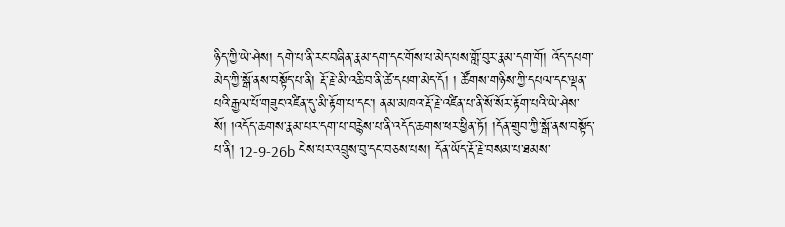ཉིད་ཀྱི་ཡེ་ཤེས། དགེ་པ་ནི་རང་བཞིན་རྣམ་དག་དང་གོས་པ་མེད་པས་གློ་བུར་རྣམ་དག་གོ། འོད་དཔག་མེད་ཀྱི་སྒོ་ནས་བསྟོད་པ་ནི། རྡོ་རྗེ་མི་འཆི་བ་ནི་ཚེ་དཔག་མེད་དོ། ། ཚོགས་གཉིས་ཀྱི་དཔལ་དང་ལྡན་པའི་རྒྱལ་པོ་གཟུང་འཛིན་དུ་མི་རྟོག་པ་དང་། ནམ་མཁའ་རྡོ་རྗེ་འཛིན་པ་ནི་སོ་སོར་རྟོག་པའི་ཡེ་ཤེས་སོ། །འདོད་ཆགས་རྣམ་པར་དག་པ་བརྙེས་པ་ནི་འདོད་ཆགས་ཕར་ཕྱིན་ཏོ། །དོན་གྲུབ་ཀྱི་སྒོ་ནས་བསྟོད་པ་ནི། 12-9-26b ངེས་པར་འབྲུས་བུ་དང་བཅས་པས། དོན་ཡོད་རྡོ་རྗེ་བསམ་པ་ཐམས་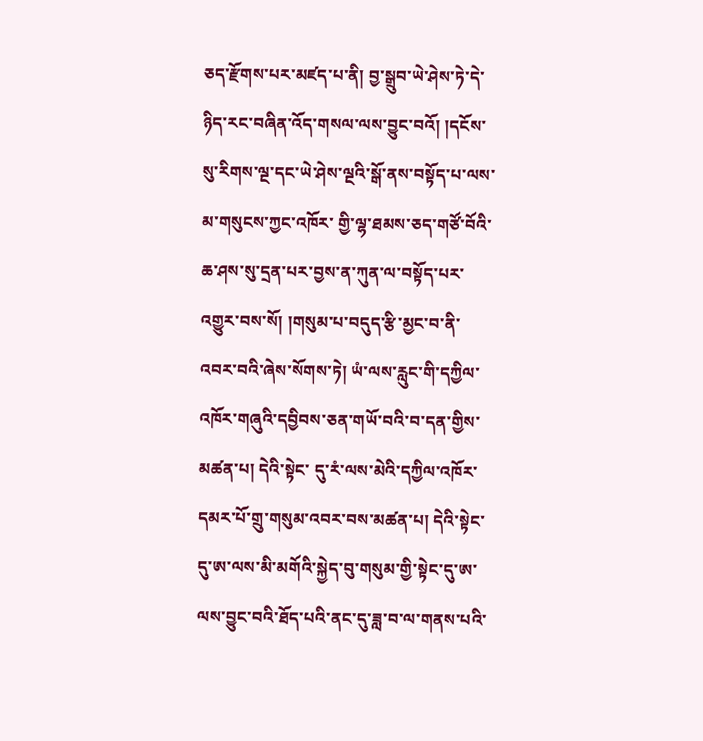ཅད་རྫོགས་པར་མཛད་པ་ནི། བྱ་སྒྲུབ་ཡེ་ཤེས་ཏེ་དེ་ཉིད་རང་བཞིན་འོད་གསལ་ལས་བྱུང་བའོ། །དངོས་སུ་རིགས་ལྔ་དང་ཡེ་ཤེས་ལྔའི་སྒོ་ནས་བསྟོད་པ་ལས་མ་གསུངས་ཀྱང་འཁོར་ གྱི་ལྷ་ཐམས་ཅད་གཙོ་བོའི་ཆ་ཤས་སུ་དྲན་པར་བྱས་ན་ཀུན་ལ་བསྟོད་པར་འགྱུར་བས་སོ། །གསུམ་པ་བདུད་རྩི་མྱང་བ་ནི་འབར་བའི་ཞེས་སོགས་ཏེ། ཡཾ་ལས་རླུང་གི་དཀྱིལ་འཁོར་གཞུའི་དབྱིབས་ཅན་གཡོ་བའི་བ་དན་གྱིས་མཚན་པ། དེའི་སྟེང་ དུ་རཾ་ལས་མེའི་དཀྱིལ་འཁོར་དམར་པོ་གྲུ་གསུམ་འབར་བས་མཚན་པ། དེའི་སྟེང་དུ་ཨ་ལས་མི་མགོའི་སྐྱེད་བུ་གསུམ་གྱི་སྟེང་དུ་ཨ་ལས་བྱུང་བའི་ཐོད་པའི་ནང་དུ་ཟླ་བ་ལ་གནས་པའི་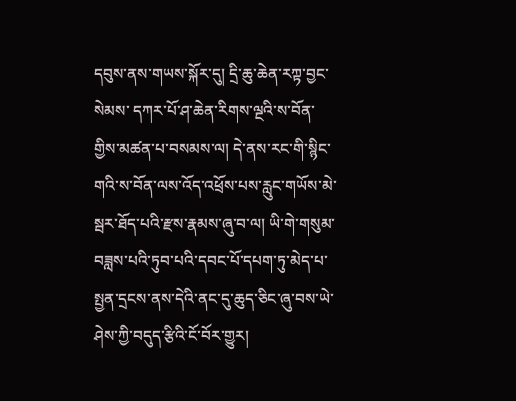དབུས་ནས་གཡས་སྐོར་དུ། དྲི་ཆུ་ཆེན་རཀྟ་བྱང་སེམས་ དཀར་པོ་ཤ་ཆེན་རིགས་ལྔའི་ས་བོན་གྱིས་མཚན་པ་བསམས་ལ། དེ་ནས་རང་གི་སྙིང་གའི་ས་བོན་ལས་འོད་འཕྲོས་པས་རླུང་གཡོས་མེ་སྦར་ཐོད་པའི་རྫས་རྣམས་ཞུ་བ་ལ། ཡི་གེ་གསུམ་བཟླས་པའི་ཏུབ་པའི་དབང་པོ་དཔག་ཏུ་མེད་པ་ སྤྱན་དྲངས་ནས་དེའི་ནང་དུ་ཆུད་ཅིང་ཞུ་བས་ཡེ་ཤེས་ཀྱི་བདུད་རྩིའི་ངོ་བོར་གྱུར།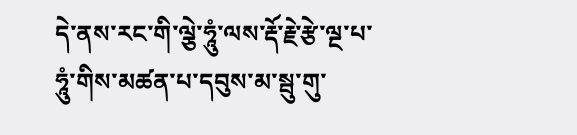དེ་ནས་རང་གི་ལྕེ་ཧཱུཾ་ལས་རྡོ་རྗེ་རྩེ་ལྔ་པ་ཧཱུཾ་གིས་མཚན་པ་དབུས་མ་སྦུ་གུ་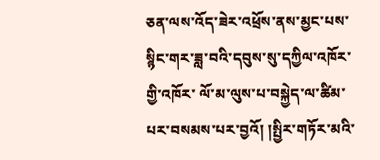ཅན་ལས་འོད་ཟེར་འཕྲོས་ནས་མྱང་པས་སྙིང་གར་ཟླ་བའི་དབུས་སུ་དཀྱིལ་འཁོར་གྱི་འཁོར་ ལོ་མ་ལུས་པ་བསྐྱེད་ལ་ཚིམ་པར་བསམས་པར་བྱའོ། །སྤྱིར་གཏོར་མའི་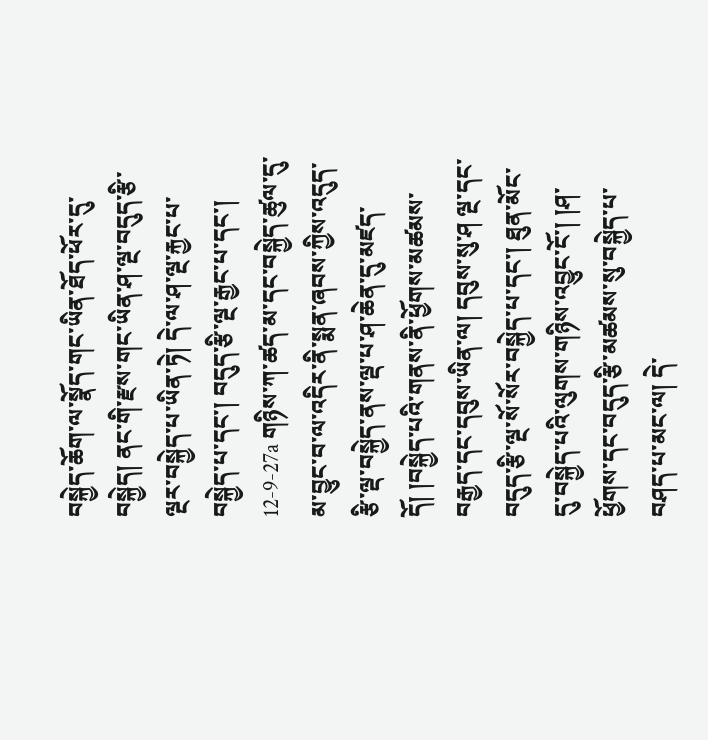བསྐྱེད་ཆོག་ལ་སྣོད་གང་ཡིན་ཐོད་ཕོར་དུ་བསྐྱེད། ནང་གི་རྫས་གང་ཡིན་ཤ་ལྔ་བདུད་རྩི་ལྔར་བསྐྱེད་པ་ཡིན་ཏེ། དེ་ལ་ཤ་ལྔ་རྐྱང་པ་བསྐྱེད་པ་དང་། བདུད་རྩི་ལྔ་རྒྱང་པ་དང་། 12-9-27a གཉིས་ཀ་ཚད་མ་དང་བསྐྱེད་ཚུལ་དུ་མ་བྱུང་བ་ལ་འདིར་ནི་སྨན་ཞབས་ཀྱིས་འདུད་རྩི་ལྡ་བསྐྱེད་ནས་ལྡ་པ་ཤ་ཆེན་དུ་མཛད་དོ། །བསྐྱེད་པའི་གནས་ནི་ཕྱོགས་མཚམས་བརྒྱད་དང་དབུས་ཡིན་ལ། དབུས་སུ་ཤ ལྔ་དང་བདུད་རྩི་ལྔ་སོ་སོར་བསྐྱེད་པ་དང་། ཐུན་མོང་དུ་བསྐྱེད་པའི་ལུགས་གཉིས་འབྱུང་ངོ་། །ཤ་ཕྱོགས་དང་བདུད་རྩི་མཚམས་སུ་བསྐྱེད་པ་བཤད་པ་མང་ལ། དེ་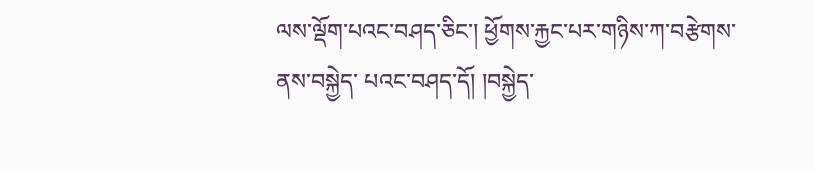ལས་ལྡོག་པའང་བཤད་ཅིང་། ཕྱོགས་རྐྱང་པར་གཉིས་ཀ་བརྩེགས་ནས་བསྐྱེད་ པའང་བཤད་དོ། །བསྐྱེད་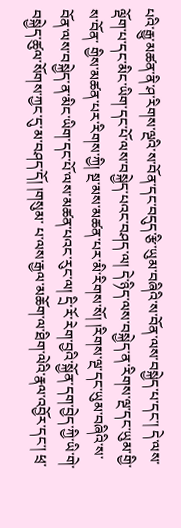པའི་རྒྱུ་མཚན་ནི་ཤ་རིགས་ལྔའི་ས་བོན་དང་བདུད་རྩི་ཡུམ་བཞིའི་ས་བོན་ལས་བསྐྱེད་པ་དང་། དེ་ལས་ལྡོག་པ་དང་མིང་ཡིག་དང་པོ་ལས་བསྐྱེད་པའང་བཤད་ལ། དེ་ཉིད་ལས་བསྐྱེད་ན་རིགས་ལྔ་དང་ཡུམ་གྱི་ས་བོན་ གྱིས་མཚན་པར་རིགས་ཀྱི། སྔ་མས་མཚན་པར་མི་རིགས་སོ། །རིགས་ལྔ་དང་ཡུམ་བཞིའི་ས་བོན་ལས་བསྐྱེད་ན་མིང་ཡིག་དང་པོ་ལས་མཚན་པའང་རུང་ལ། དྲི་རོ་རེག་བྱའི་སྐྱོན་དག་བྱེད་ཀྱི་ཡི་གེ་བསྐྱེད་ཚུལ་སོགས་ཀྱང་དུ་མ་བཤད་དོ། །གསུམ་ པ་ལས་རྒྱལ་མཆོག་ལ་ཐིག་ལེའི་རྣལ་འབྱོར་དང་། ཕྲ་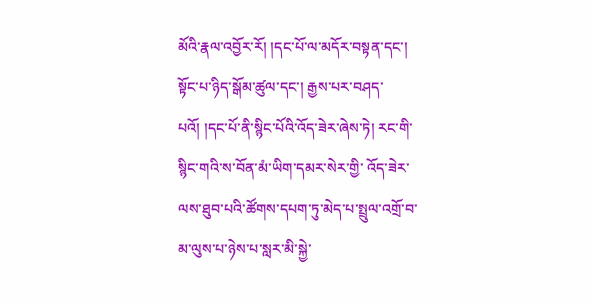མོའི་རྣལ་འབྱོར་རོ། །དང་པོ་ལ་མདོར་བསྟན་དང་། སྟོང་པ་ཉིད་སྒོམ་ཚུལ་དང་། རྒྱས་པར་བཤད་པའོ། །དང་པོ་ནི་སྙིང་པོའི་འོད་ཟེར་ཞེས་ཏེ། རང་གི་སྙིང་གའི་ས་བོན་མཾ་ཡིག་དམར་སེར་གྱི་ འོད་ཟེར་ལས་ཐུབ་པའི་ཚོགས་དཔག་ཏུ་མེད་པ་སྤྲུལ་འགྲོ་བ་མ་ལུས་པ་ཉེས་པ་སླར་མི་སྐྱེ་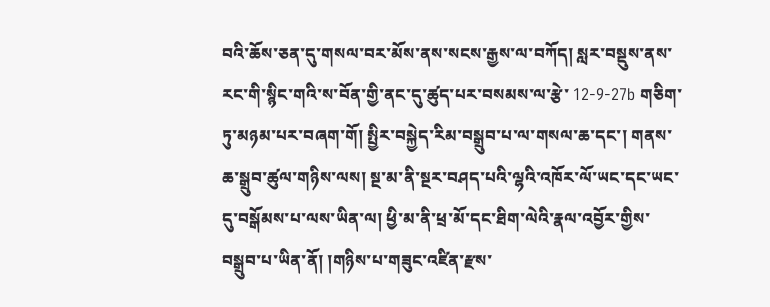བའི་ཆོས་ཅན་དུ་གསལ་བར་མོས་ནས་སངས་རྒྱས་ལ་བཀོད། སླར་བསྡུས་ནས་རང་གི་སྙིང་གའི་ས་བོན་གྱི་ནང་དུ་ཚུད་པར་བསམས་ལ་རྩེ་ 12-9-27b གཅིག་ཏུ་མཉམ་པར་བཞག་གོ། སྤྱིར་བསྐྱེད་རིམ་བསྒྲུབ་པ་ལ་གསལ་ཆ་དང་། གནས་ཆ་སྒྲུབ་ཚུལ་གཉིས་ལས། སྔ་མ་ནི་སྔར་བཤད་པའི་ལྷའི་འཁོར་ལོ་ཡང་དང་ཡང་དུ་བསྒོམས་པ་ལས་ཡིན་ལ། ཕྱི་མ་ནི་ཕྲ་མོ་དང་ཐིག་ལེའི་རྣལ་འབྱོར་གྱིས་ བསྒྲུབ་པ་ཡིན་ནོ། །གཉིས་པ་གཟུང་འཛིན་རྫས་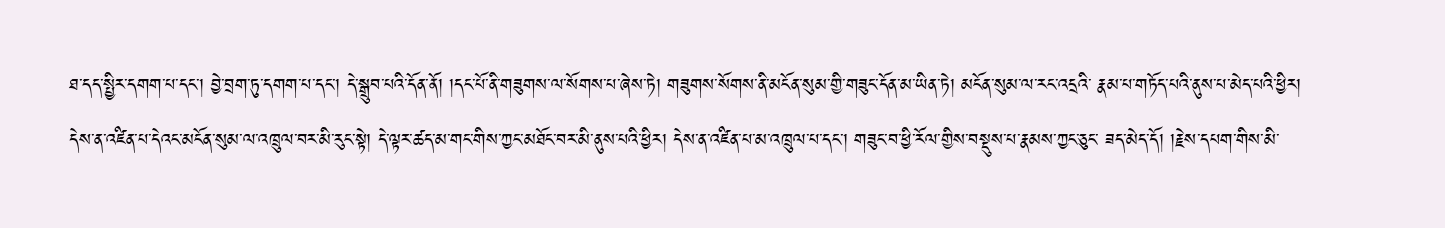ཐ་དད་སྤྱིར་དགག་པ་དང་། བྱེ་བྲག་ཏུ་དགག་པ་དང་། དེ་སྒྲུབ་པའི་དོན་ནོ། །དང་པོ་ནི་གཟུགས་ལ་སོགས་པ་ཞེས་ཏེ། གཟུགས་སོགས་ནི་མངོན་སུམ་གྱི་གཟུང་དོན་མ་ཡིན་ཏེ། མངོན་སུམ་ལ་རང་འདྲའི་ རྣམ་པ་གཏོད་པའི་ནུས་པ་མེད་པའི་ཕྱིར། དེས་ན་འཛིན་པ་དེའང་མངོན་སུམ་ལ་འཁྲུལ་བར་མི་རུང་སྟེ། དེ་ལྟར་ཚད་མ་གང་གིས་ཀྱང་མཐོང་བར་མི་ནུས་པའི་ཕྱིར། དེས་ན་འཛིན་པ་མ་འཁྲུལ་པ་དང་། གཟུང་བ་ཕྱི་རོལ་གྱིས་བསྡུས་པ་རྣམས་ཀྱང་ཅུང་ ཟད་མེད་དོ། །རྗེས་དཔག་གིས་མི་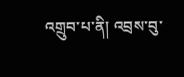འགྲུབ་པ་ནི། འབྲས་བུ་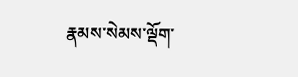རྣམས་སེམས་ལྡོག་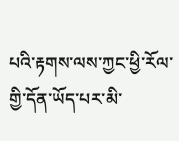པའི་རྟགས་ལས་ཀྱང་ཕྱི་རོལ་གྱི་དོན་ཡོད་པར་མི་